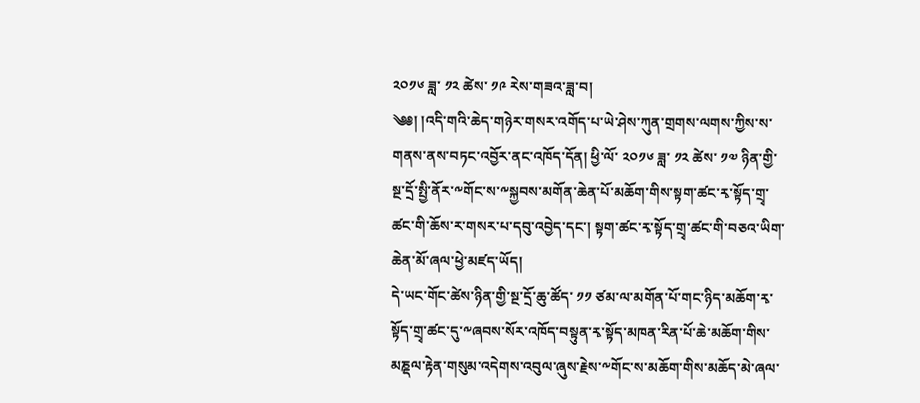༢༠༡༦ ཟླ་ ༡༢ ཚེས་ ༡༩ རེས་གཟའ་ཟླ་བ།
༄༅། །འདི་གའི་ཆེད་གཉེར་གསར་འགོད་པ་ཡེ་ཤེས་ཀུན་གྲགས་ལགས་ཀྱིས་ས་གནས་ནས་བཏང་འབྱོར་ནང་འཁོད་དོན། ཕྱི་ལོ་ ༢༠༡༦ ཟླ་ ༡༢ ཚེས་ ༡༧ ཉིན་གྱི་སྔ་དྲོ་སྤྱི་ནོར་༸གོང་ས་༸སྐྱབས་མགོན་ཆེན་པོ་མཆོག་གིས་སྟག་ཚང་རྭ་སྟོད་གྲྭ་ཚང་གི་ཆོས་ར་གསར་པ་དབུ་འབྱེད་དང་། སྟག་ཚང་རྭ་སྟོད་གྲྭ་ཚང་གི་བཅའ་ཡིག་ཆེན་མོ་ཞལ་ཕྱེ་མཛད་ཡོད།
དེ་ཡང་གོང་ཚེས་ཉིན་གྱི་སྔ་དྲོ་ཆུ་ཚོད་ ༡༡ ཙམ་ལ་མགོན་པོ་གང་ཉིད་མཆོག་རྭ་སྟོད་གྲྭ་ཚང་དུ་༸ཞབས་སོར་འཁོད་བསྟུན་རྭ་སྟོད་མཁན་རིན་པོ་ཆེ་མཆོག་གིས་མཎྡལ་རྟེན་གསུམ་འདེགས་འབུལ་ཞུས་རྗེས་༸གོང་ས་མཆོག་གིས་མཆོད་མེ་ཞལ་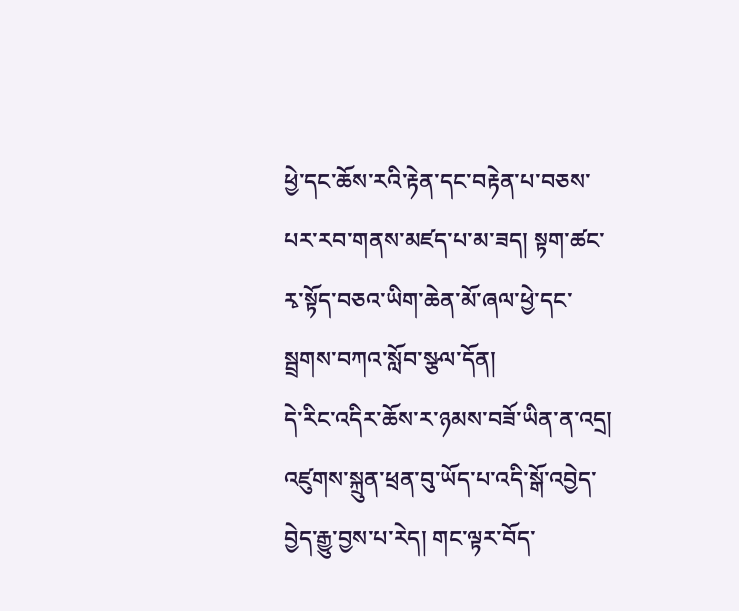ཕྱེ་དང་ཆོས་རའི་རྟེན་དང་བརྟེན་པ་བཅས་པར་རབ་གནས་མཛད་པ་མ་ཟད། སྟག་ཚང་རྭ་སྟོད་བཅའ་ཡིག་ཆེན་མོ་ཞལ་ཕྱེ་དང་སྦྲགས་བཀའ་སློབ་སྩལ་དོན།
དེ་རིང་འདིར་ཆོས་ར་ཉམས་བཟོ་ཡིན་ན་འདྲ། འཛུགས་སྐྲུན་ཕྲན་བུ་ཡོད་པ་འདི་སྒོ་འབྱེད་བྱེད་རྒྱུ་བྱས་པ་རེད། གང་ལྟར་བོད་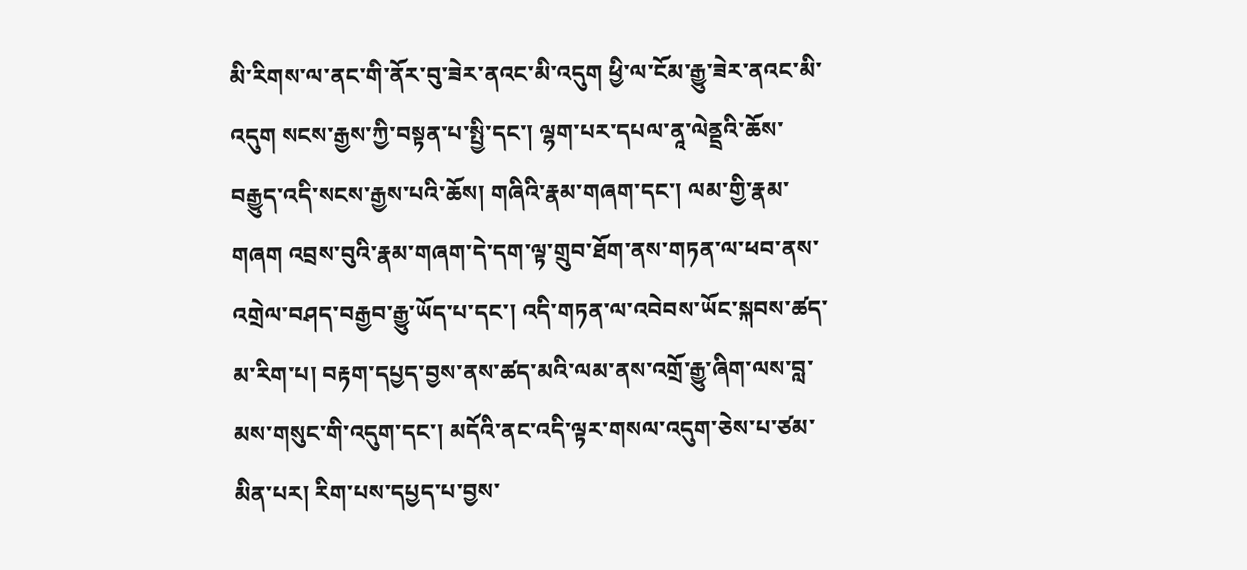མི་རིགས་ལ་ནང་གི་ནོར་བུ་ཟེར་ནའང་མི་འདུག ཕྱི་ལ་ངོམ་རྒྱུ་ཟེར་ནའང་མི་འདུག སངས་རྒྱས་ཀྱི་བསྟན་པ་སྤྱི་དང་། ལྷག་པར་དཔལ་ནཱ་ལེནྡྲའི་ཆོས་བརྒྱུད་འདི་སངས་རྒྱས་པའི་ཆོས། གཞིའི་རྣམ་གཞག་དང་། ལམ་གྱི་རྣམ་གཞག འབྲས་བུའི་རྣམ་གཞག་དེ་དག་ལྟ་གྲུབ་ཐོག་ནས་གཏན་ལ་ཕབ་ནས་འགྲེལ་བཤད་བརྒྱབ་རྒྱུ་ཡོད་པ་དང་། འདི་གཏན་ལ་འབེབས་ཡོང་སྐབས་ཚད་མ་རིག་པ། བརྟག་དཔྱད་བྱས་ནས་ཚད་མའི་ལམ་ནས་འགྲོ་རྒྱུ་ཞིག་ལས་བླ་མས་གསུང་གི་འདུག་དང་། མདོའི་ནང་འདི་ལྟར་གསལ་འདུག་ཅེས་པ་ཙམ་མིན་པར། རིག་པས་དཔྱད་པ་བྱས་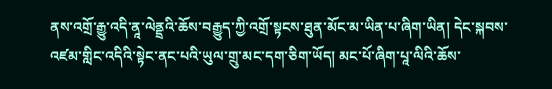ནས་འགྲོ་རྒྱུ་འདི་ནཱ་ལེནྡྲའི་ཆོས་བརྒྱུད་ཀྱི་འགྲོ་སྟངས་ཐུན་མོང་མ་ཡིན་པ་ཞིག་ཡིན། དེང་སྐབས་འཛམ་གླིང་འདིའི་སྟེང་ནང་པའི་ཡུལ་གྲུ་མང་དག་ཅིག་ཡོད། མང་པོ་ཞིག་པཱ་ལིའི་ཆོས་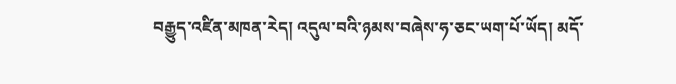བརྒྱུད་འཛིན་མཁན་རེད། འདུལ་བའི་ཉམས་བཞེས་ཧ་ཅང་ཡག་པོ་ཡོད། མདོ་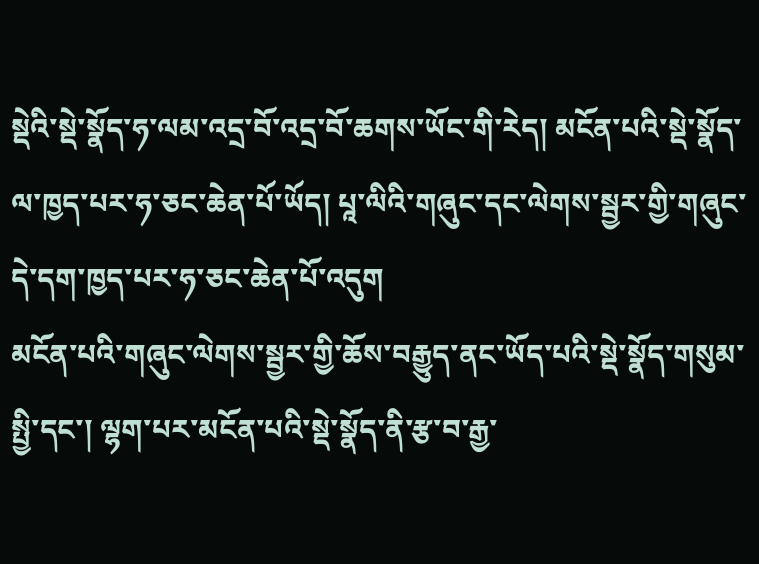སྡེའི་སྡེ་སྣོད་ཧ་ལམ་འདྲ་བོ་འདྲ་བོ་ཆགས་ཡོང་གི་རེད། མངོན་པའི་སྡེ་སྣོད་ལ་ཁྱད་པར་ཧ་ཅང་ཆེན་པོ་ཡོད། པཱ་ལིའི་གཞུང་དང་ལེགས་སྦྱར་གྱི་གཞུང་དེ་དག་ཁྱད་པར་ཧ་ཅང་ཆེན་པོ་འདུག
མངོན་པའི་གཞུང་ལེགས་སྦྱར་གྱི་ཆོས་བརྒྱུད་ནང་ཡོད་པའི་སྡེ་སྣོད་གསུམ་སྤྱི་དང་། ལྷག་པར་མངོན་པའི་སྡེ་སྣོད་ནི་རྩ་བ་རྒྱ་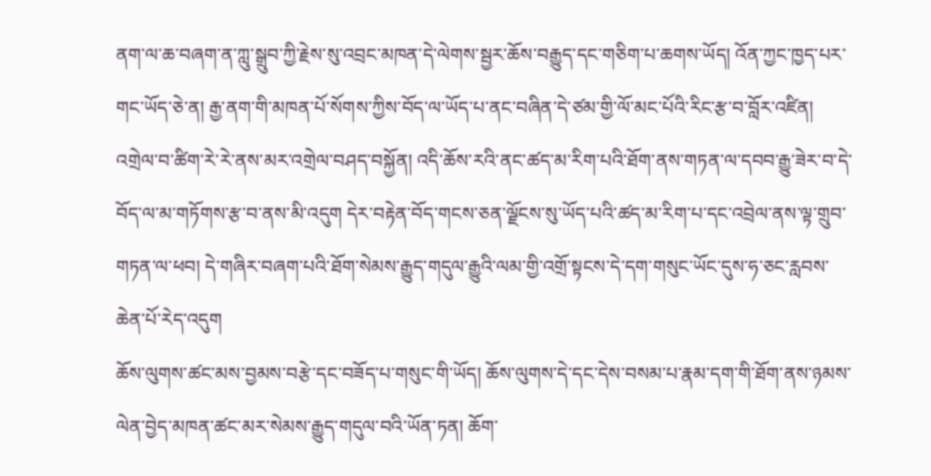ནག་ལ་ཆ་བཞག་ན་ཀླུ་སྒྲུབ་ཀྱི་རྗེས་སུ་འབྲང་མཁན་དེ་ལེགས་སྦྱར་ཆོས་བརྒྱུད་དང་གཅིག་པ་ཆགས་ཡོད། འོན་ཀྱང་ཁྱད་པར་གང་ཡོད་ཅེ་ན། རྒྱ་ནག་གི་མཁན་པོ་སོགས་ཀྱིས་བོད་ལ་ཡོད་པ་ནང་བཞིན་དེ་ཙམ་གྱི་ལོ་མང་པོའི་རིང་རྩ་བ་བློར་འཛིན། འགྲེལ་བ་ཚིག་རེ་རེ་ནས་མར་འགྲེལ་བཤད་བསྐྱོན། འདི་ཆོས་རའི་ནང་ཚད་མ་རིག་པའི་ཐོག་ནས་གཏན་ལ་དབབ་རྒྱུ་ཟེར་བ་དེ་བོད་ལ་མ་གཏོགས་རྩ་བ་ནས་མི་འདུག དེར་བརྟེན་བོད་གངས་ཅན་ལྗོངས་སུ་ཡོད་པའི་ཚད་མ་རིག་པ་དང་འབྲེལ་ནས་ལྟ་གྲུབ་གཏན་ལ་ཕབ། དེ་གཞིར་བཞག་པའི་ཐོག་སེམས་རྒྱུད་གདུལ་རྒྱུའི་ལམ་གྱི་འགྲོ་སྟངས་དེ་དག་གསུང་ཡོང་དུས་ཧ་ཅང་རླབས་ཆེན་པོ་རེད་འདུག
ཆོས་ལུགས་ཚང་མས་བྱམས་བརྩེ་དང་བཟོད་པ་གསུང་གི་ཡོད། ཆོས་ལུགས་དེ་དང་དེས་བསམ་པ་རྣམ་དག་གི་ཐོག་ནས་ཉམས་ལེན་བྱེད་མཁན་ཚང་མར་སེམས་རྒྱུད་གདུལ་བའི་ཡོན་ཏན། ཆོག་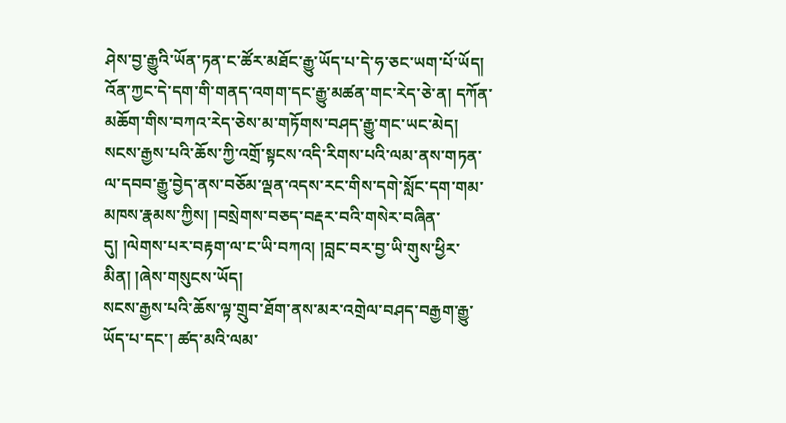ཤེས་བྱ་རྒྱུའི་ཡོན་ཏན་ང་ཚོར་མཐོང་རྒྱུ་ཡོད་པ་དེ་ཧ་ཅང་ཡག་པོ་ཡོད། འོན་ཀྱང་དེ་དག་གི་གནད་འགག་དང་རྒྱུ་མཚན་གང་རེད་ཅེ་ན། དཀོན་མཆོག་གིས་བཀའ་རེད་ཅེས་མ་གཏོགས་བཤད་རྒྱུ་གང་ཡང་མེད།
སངས་རྒྱས་པའི་ཆོས་ཀྱི་འགྲོ་སྟངས་འདི་རིགས་པའི་ལམ་ནས་གཏན་ལ་དབབ་རྒྱུ་བྱེད་ནས་བཅོམ་ལྡན་འདས་རང་གིས་དགེ་སློང་དག་གམ་མཁས་རྣམས་ཀྱིས། །བསྲེགས་བཅད་བརྡར་བའི་གསེར་བཞིན་དུ། །ལེགས་པར་བརྟག་ལ་ང་ཡི་བཀའ། །བླང་བར་བྱ་ཡི་གུས་ཕྱིར་མིན། །ཞེས་གསུངས་ཡོད།
སངས་རྒྱས་པའི་ཆོས་ལྟ་གྲུབ་ཐོག་ནས་མར་འགྲེལ་བཤད་བརྒྱག་རྒྱུ་ཡོད་པ་དང་། ཚད་མའི་ལམ་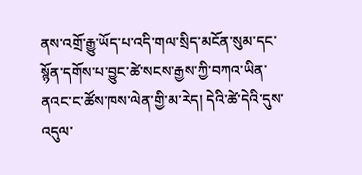ནས་འགྲོ་རྒྱུ་ཡོད་པ་འདི་གལ་སྲིད་མངོན་སུམ་དང་སྙོན་དགོས་པ་བྱུང་ཚེ་སངས་རྒྱས་ཀྱི་བཀའ་ཡིན་ནའང་ང་ཚོས་ཁས་ལེན་གྱི་མ་རེད། དེའི་ཚེ་དེའི་དུས་འདུལ་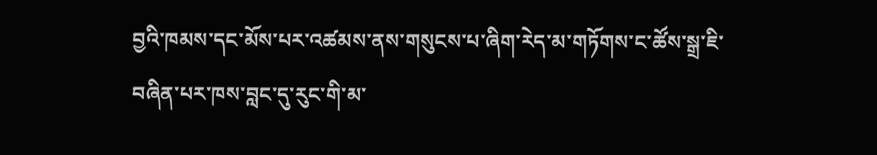བྱའི་ཁམས་དང་མོས་པར་འཚམས་ནས་གསུངས་པ་ཞིག་རེད་མ་གཏོགས་ང་ཚོས་སྒྲ་ཇི་བཞིན་པར་ཁས་བླང་དུ་རུང་གི་མ་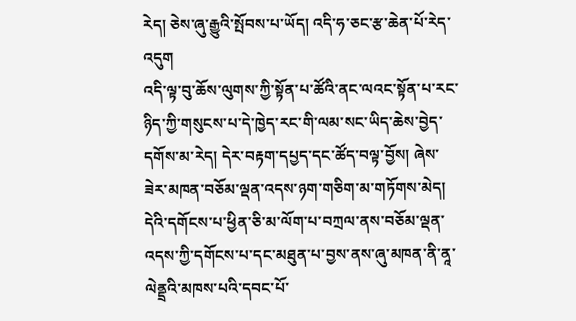རེད། ཅེས་ཞུ་རྒྱུའི་སྤོབས་པ་ཡོད། འདི་ཧ་ཅང་རྩ་ཆེན་པོ་རེད་འདུག
འདི་ལྟ་བུ་ཆོས་ལུགས་ཀྱི་སྟོན་པ་ཚོའི་ནང་ལའང་སྟོན་པ་རང་ཉིད་ཀྱི་གསུངས་པ་དེ་ཁྱེད་རང་གི་ལམ་སང་ཡིད་ཆེས་བྱེད་དགོས་མ་རེད། དེར་བརྟག་དཔྱད་དང་ཚོད་བལྟ་བྱོས། ཞེས་ཟེར་མཁན་བཅོམ་ལྡན་འདས་ཉག་གཅིག་མ་གཏོགས་མེད། དེའི་དགོངས་པ་ཕྱིན་ཅི་མ་ལོག་པ་བཀྲལ་ནས་བཅོམ་ལྡན་འདས་ཀྱི་དགོངས་པ་དང་མཐུན་པ་བྱས་ནས་ཞུ་མཁན་ནི་ནཱ་ལེནྡྲའི་མཁས་པའི་དབང་པོ་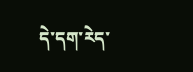དེ་དག་རེད་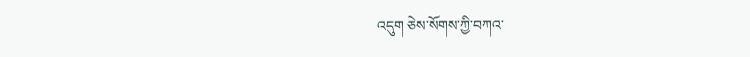འདུག ཅེས་སོགས་ཀྱི་བཀའ་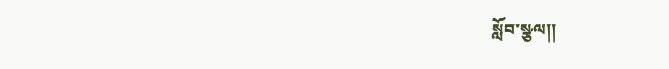སློབ་སྩལ།།